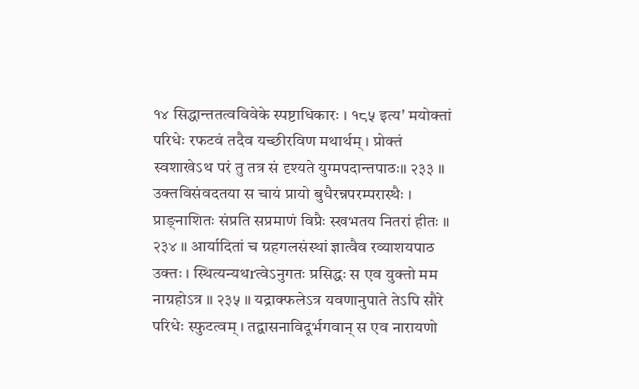१४ सिद्धान्ततत्वविवेके स्पष्टाधिकारः । १८५ इत्य' मयोक्तां परिधेः रफटवं तदैव यच्छीरविण मथार्थम् । प्रोक्तं स्वशाखेऽथ परं तु तत्र सं दृश्यते युग्मपदान्तपाठः॥ २३३ ॥ उक्तविसंवदतया स चायं प्रायो बुधैरन्नपरम्परास्थैः । प्राङ्नाशितः संप्रति सप्रमाणं विप्रैः स्खभतय नितरां हीतः ॥ २३४ ॥ आर्यादितां च ग्रहगलसंस्थां ज्ञात्वैव रव्याशयपाठ उक्तः । स्थित्यन्यथrत्वेऽनुगतः प्रसिद्धः स एव युक्तो मम नाग्रहोऽत्र ॥ २३५ ॥ यद्राक्फलेऽत्र यवणानुपाते तेऽपि सौरे परिधेः स्फुटत्वम् । तद्वासनाविदूर्भगवान् स एव नारायणो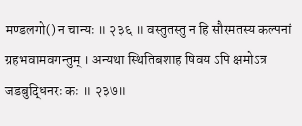मण्डलगो() न चान्यः ॥ २३६ ॥ वस्तुतस्तु न हि सौरमतस्य कल्पनां ग्रहभवामवगन्तुम् । अन्यथा स्थितिबशाह षिवय ऽपि क्षमोऽत्र जडबुद्धिनरः कः ॥ २३७॥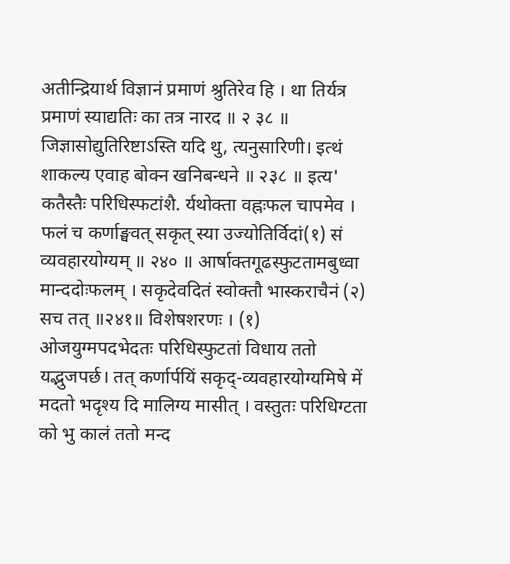अतीन्द्रियार्थ विज्ञानं प्रमाणं श्रुतिरेव हि । था तिर्यत्र प्रमाणं स्याद्यतिः का तत्र नारद ॥ २ ३८ ॥ जिज्ञासोद्युतिरिष्टाऽस्ति यदि थु, त्यनुसारिणी। इत्थं शाकल्य एवाह बोक्न खनिबन्धने ॥ २३८ ॥ इत्य' कतैस्तैः परिधिस्फटांशै. र्यथोक्ता वह्नःफल चापमेव । फलं च कर्णाङ्घवत् सकृत् स्या उज्योतिर्विदां(१) सं व्यवहारयोग्यम् ॥ २४० ॥ आर्षाक्तगूढस्फुटतामबुध्वा मान्ददोःफलम् । सकृदेवदितं स्वोक्तौ भास्कराचैनं (२) सच तत् ॥२४१॥ विशेषशरणः । (१) ओजयुग्मपदभेदतः परिधिस्फुटतां विधाय ततो यद्भुजपर्छ। तत् कर्णार्पयिं सकृद्-व्यवहारयोग्यमिषे में मदतो भदृश्य दि मालिग्य मासीत् । वस्तुतः परिधिग्टता को भु कालं ततो मन्द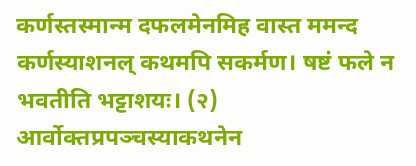कर्णस्तस्मान्म दफलमेनमिह वास्त ममन्द कर्णस्याशनल् कथमपि सकर्मण। षष्टं फले न भवतीति भट्टाशयः। (२) आर्वोक्तप्रपञ्चस्याकथनेन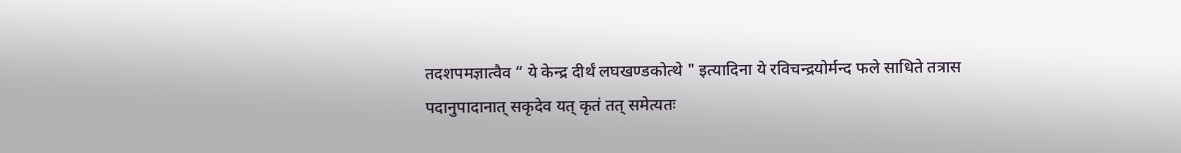तदशपमज्ञात्वैव “ ये केन्द्र दीर्थं लघखण्डकोत्थे " इत्यादिना ये रविचन्द्रयोर्मन्द फले साधिते तत्रास पदानुपादानात् सकृदेव यत् कृतं तत् समेत्यतः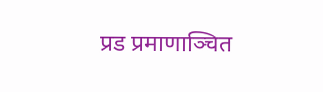प्रड प्रमाणाञ्चित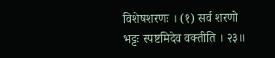विशेषशरणः । (१) सर्व शरणो भट्टः स्पष्टमिदेव वक्तीति । २३॥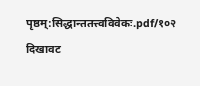पृष्ठम्:सिद्धान्ततत्त्वविवेकः.pdf/१०२
दिखावट